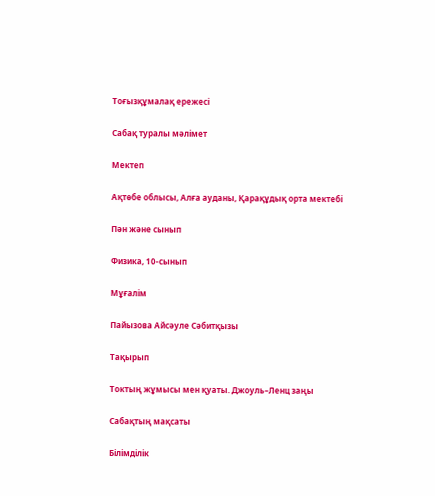Тоғызқұмалақ ережесі

Сабақ туралы мәлімет

Мектеп

Ақтөбе облысы, Алға ауданы, Қарақұдық орта мектебі

Пән және сынып

Физика, 10-сынып

Мұғалім

Пайызова Айсәуле Сәбитқызы

Тақырып

Токтың жұмысы мен қуаты. Джоуль–Ленц заңы

Сабақтың мақсаты

Білімділік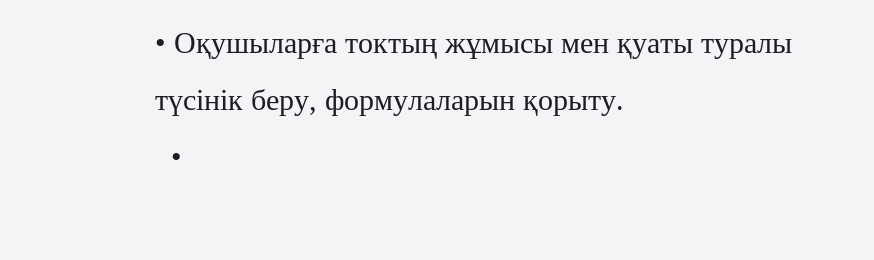• Оқушыларға токтың жұмысы мен қуаты туралы түсінік беру, формулаларын қорыту.
  •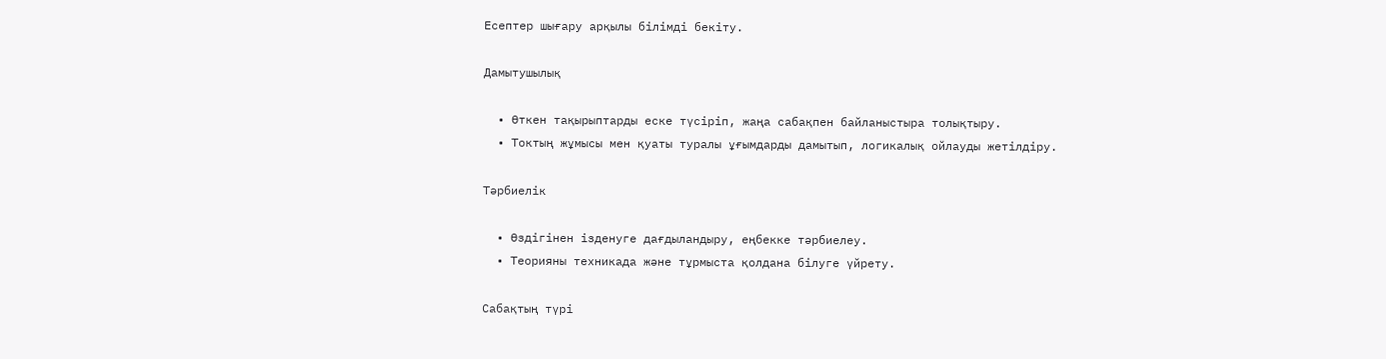Есептер шығару арқылы білімді бекіту.

Дамытушылық

  • Өткен тақырыптарды еске түсіріп, жаңа сабақпен байланыстыра толықтыру.
  • Токтың жұмысы мен қуаты туралы ұғымдарды дамытып, логикалық ойлауды жетілдіру.

Тәрбиелік

  • Өздігінен ізденуге дағдыландыру, еңбекке тәрбиелеу.
  • Теорияны техникада және тұрмыста қолдана білуге үйрету.

Сабақтың түрі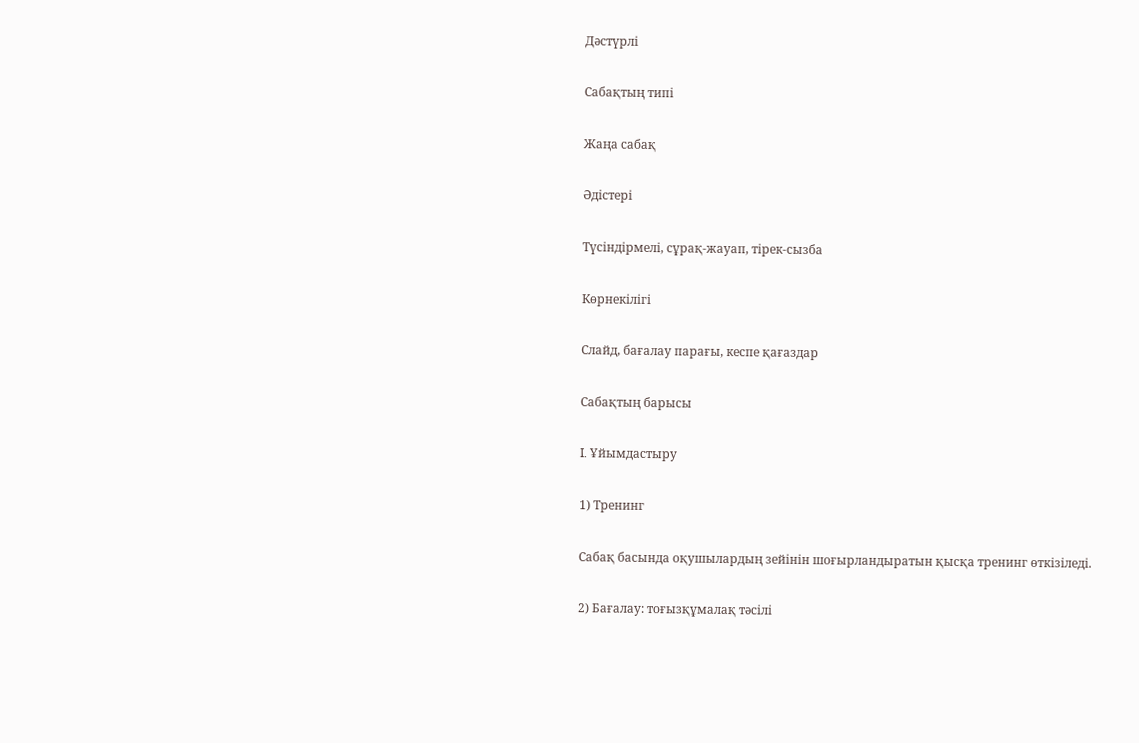Дәстүрлі

Сабақтың типі

Жаңа сабақ

Әдістері

Түсіндірмелі, сұрақ-жауап, тірек-сызба

Көрнекілігі

Слайд, бағалау парағы, кеспе қағаздар

Сабақтың барысы

I. Ұйымдастыру

1) Тренинг

Сабақ басында оқушылардың зейінін шоғырландыратын қысқа тренинг өткізіледі.

2) Бағалау: тоғызқұмалақ тәсілі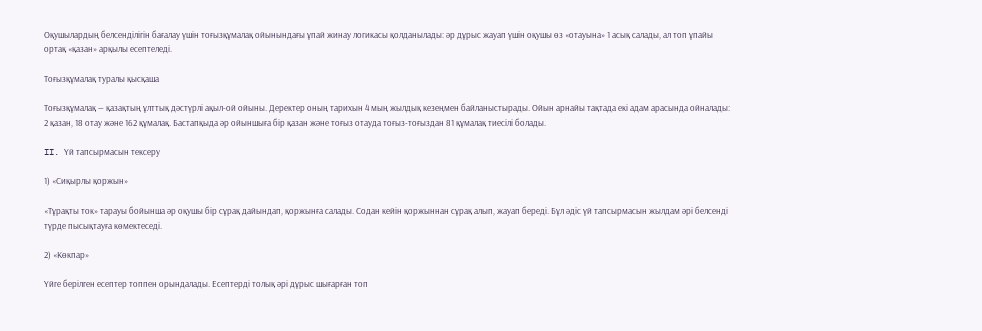Оқушылардың белсенділігін бағалау үшін тоғызқұмалақ ойынындағы ұпай жинау логикасы қолданылады: әр дұрыс жауап үшін оқушы өз «отауына» 1 асық салады, ал топ ұпайы ортақ «қазан» арқылы есептеледі.

Тоғызқұмалақ туралы қысқаша

Тоғызқұмалақ — қазақтың ұлттық дәстүрлі ақыл-ой ойыны. Деректер оның тарихын 4 мың жылдық кезеңмен байланыстырады. Ойын арнайы тақтада екі адам арасында ойналады: 2 қазан, 18 отау және 162 құмалақ. Бастапқыда әр ойыншыға бір қазан және тоғыз отауда тоғыз-тоғыздан 81 құмалақ тиесілі болады.

II. Үй тапсырмасын тексеру

1) «Сиқырлы қоржын»

«Тұрақты ток» тарауы бойынша әр оқушы бір сұрақ дайындап, қоржынға салады. Содан кейін қоржыннан сұрақ алып, жауап береді. Бұл әдіс үй тапсырмасын жылдам әрі белсенді түрде пысықтауға көмектеседі.

2) «Көкпар»

Үйге берілген есептер топпен орындалады. Есептерді толық әрі дұрыс шығарған топ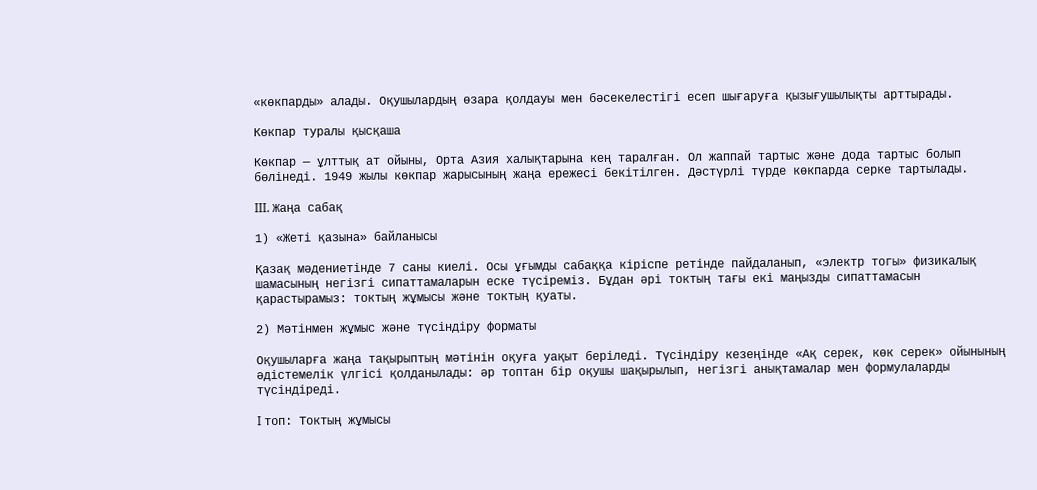«көкпарды» алады. Оқушылардың өзара қолдауы мен бәсекелестігі есеп шығаруға қызығушылықты арттырады.

Көкпар туралы қысқаша

Көкпар — ұлттық ат ойыны, Орта Азия халықтарына кең таралған. Ол жаппай тартыс және дода тартыс болып бөлінеді. 1949 жылы көкпар жарысының жаңа ережесі бекітілген. Дәстүрлі түрде көкпарда серке тартылады.

III. Жаңа сабақ

1) «Жеті қазына» байланысы

Қазақ мәдениетінде 7 саны киелі. Осы ұғымды сабаққа кіріспе ретінде пайдаланып, «электр тогы» физикалық шамасының негізгі сипаттамаларын еске түсіреміз. Бұдан әрі токтың тағы екі маңызды сипаттамасын қарастырамыз: токтың жұмысы және токтың қуаты.

2) Мәтінмен жұмыс және түсіндіру форматы

Оқушыларға жаңа тақырыптың мәтінін оқуға уақыт беріледі. Түсіндіру кезеңінде «Ақ серек, көк серек» ойынының әдістемелік үлгісі қолданылады: әр топтан бір оқушы шақырылып, негізгі анықтамалар мен формулаларды түсіндіреді.

I топ: Токтың жұмысы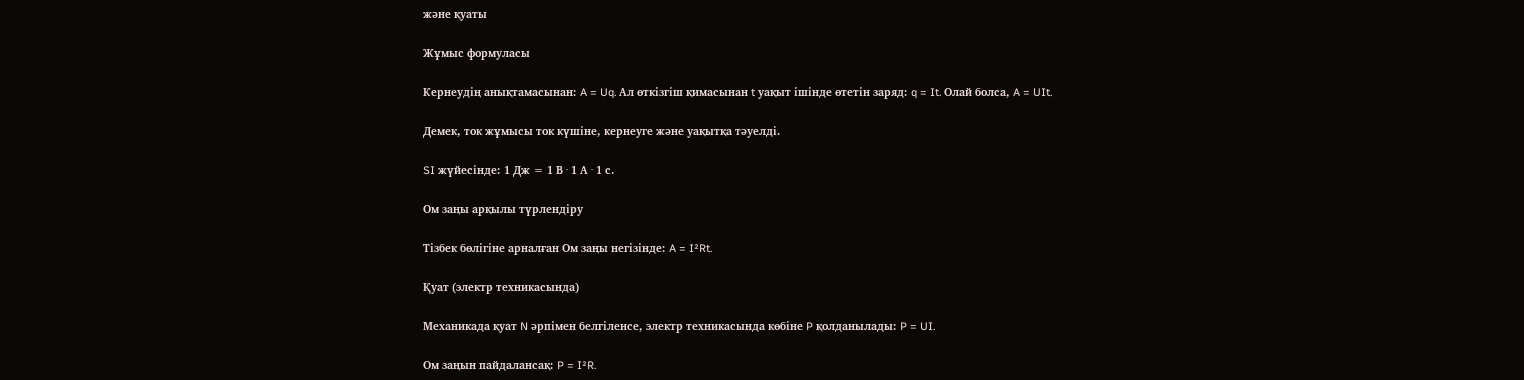және қуаты

Жұмыс формуласы

Кернеудің анықтамасынан: A = Uq. Ал өткізгіш қимасынан t уақыт ішінде өтетін заряд: q = It. Олай болса, A = UIt.

Демек, ток жұмысы ток күшіне, кернеуге және уақытқа тәуелді.

SI жүйесінде: 1 Дж = 1 В · 1 А · 1 с.

Ом заңы арқылы түрлендіру

Тізбек бөлігіне арналған Ом заңы негізінде: A = I²Rt.

Қуат (электр техникасында)

Механикада қуат N әрпімен белгіленсе, электр техникасында көбіне P қолданылады: P = UI.

Ом заңын пайдалансақ: P = I²R.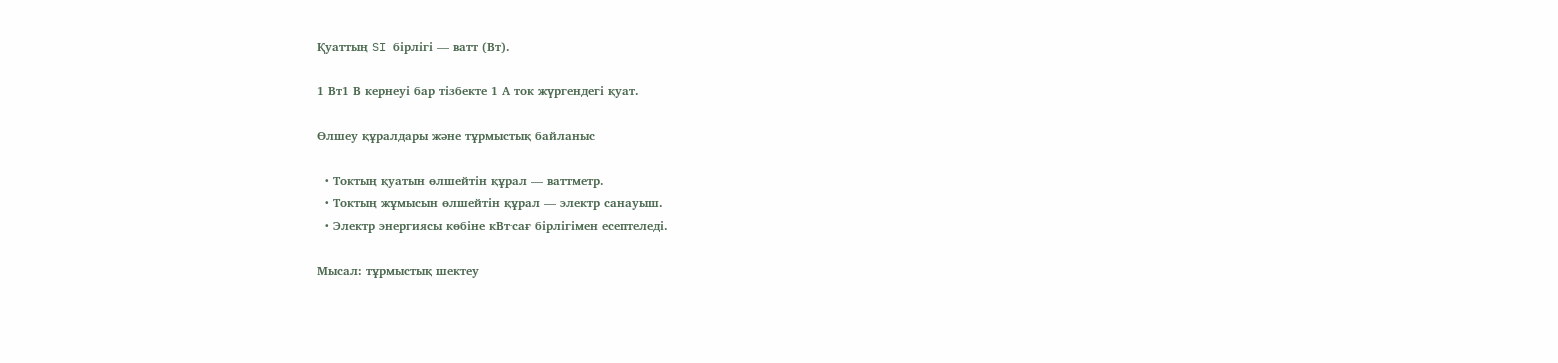Қуаттың SI бірлігі — ватт (Вт).

1 Вт1 В кернеуі бар тізбекте 1 А ток жүргендегі қуат.

Өлшеу құралдары және тұрмыстық байланыс

  • Токтың қуатын өлшейтін құрал — ваттметр.
  • Токтың жұмысын өлшейтін құрал — электр санауыш.
  • Электр энергиясы көбіне кВт·сағ бірлігімен есептеледі.

Мысал: тұрмыстық шектеу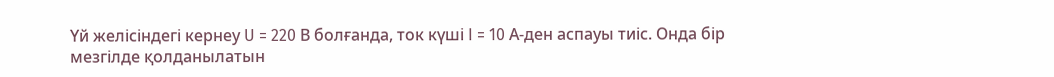Үй желісіндегі кернеу U = 220 В болғанда, ток күші I = 10 А-ден аспауы тиіс. Онда бір мезгілде қолданылатын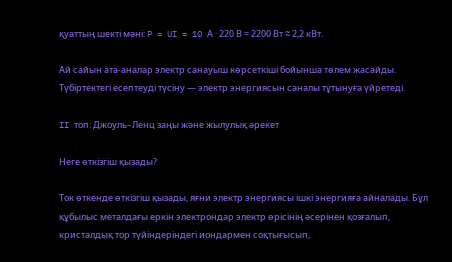қуаттың шекті мәні: P = UI = 10 А · 220 В = 2200 Вт ≈ 2,2 кВт.

Ай сайын ата-аналар электр санауыш көрсеткіші бойынша төлем жасайды. Түбіртектегі есептеуді түсіну — электр энергиясын саналы тұтынуға үйретеді.

II топ: Джоуль–Ленц заңы және жылулық әрекет

Неге өткізгіш қызады?

Ток өткенде өткізгіш қызады, яғни электр энергиясы ішкі энергияға айналады. Бұл құбылыс металдағы еркін электрондар электр өрісінің әсерінен қозғалып, кристалдық тор түйіндеріндегі иондармен соқтығысып,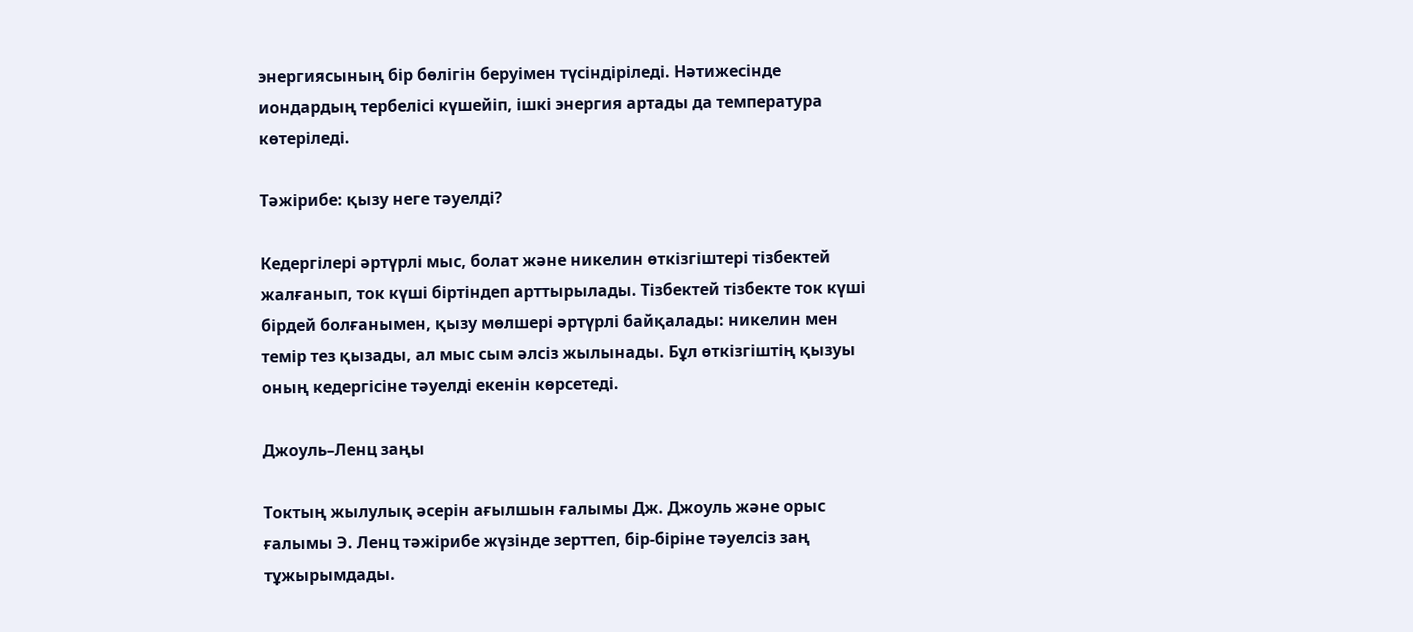энергиясының бір бөлігін беруімен түсіндіріледі. Нәтижесінде иондардың тербелісі күшейіп, ішкі энергия артады да температура көтеріледі.

Тәжірибе: қызу неге тәуелді?

Кедергілері әртүрлі мыс, болат және никелин өткізгіштері тізбектей жалғанып, ток күші біртіндеп арттырылады. Тізбектей тізбекте ток күші бірдей болғанымен, қызу мөлшері әртүрлі байқалады: никелин мен темір тез қызады, ал мыс сым әлсіз жылынады. Бұл өткізгіштің қызуы оның кедергісіне тәуелді екенін көрсетеді.

Джоуль–Ленц заңы

Токтың жылулық әсерін ағылшын ғалымы Дж. Джоуль және орыс ғалымы Э. Ленц тәжірибе жүзінде зерттеп, бір-біріне тәуелсіз заң тұжырымдады.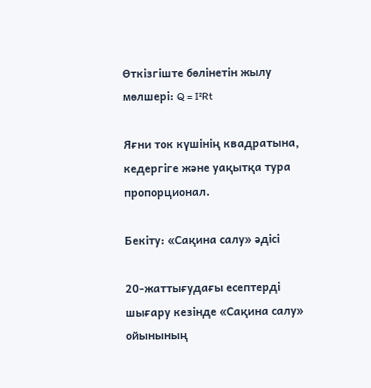Өткізгіште бөлінетін жылу мөлшері: Q = I²Rt

Яғни ток күшінің квадратына, кедергіге және уақытқа тура пропорционал.

Бекіту: «Сақина салу» әдісі

20-жаттығудағы есептерді шығару кезінде «Сақина салу» ойынының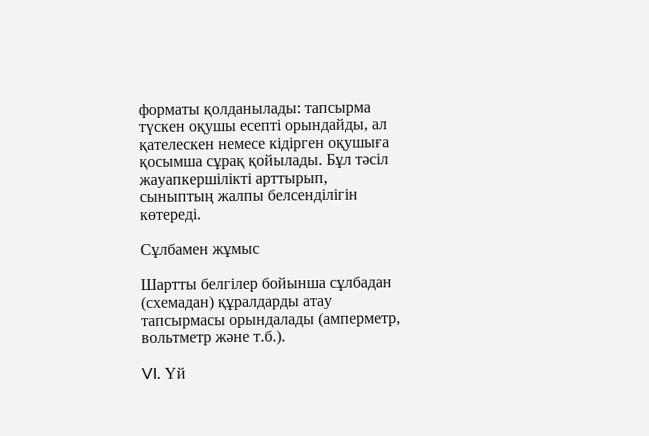форматы қолданылады: тапсырма түскен оқушы есепті орындайды, ал қателескен немесе кідірген оқушыға қосымша сұрақ қойылады. Бұл тәсіл жауапкершілікті арттырып, сыныптың жалпы белсенділігін көтереді.

Сұлбамен жұмыс

Шартты белгілер бойынша сұлбадан (схемадан) құралдарды атау тапсырмасы орындалады (амперметр, вольтметр және т.б.).

VI. Үй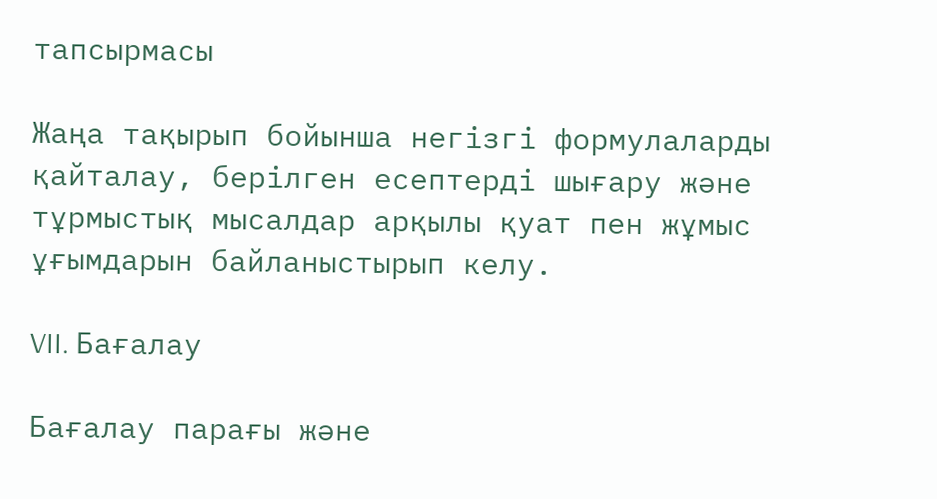тапсырмасы

Жаңа тақырып бойынша негізгі формулаларды қайталау, берілген есептерді шығару және тұрмыстық мысалдар арқылы қуат пен жұмыс ұғымдарын байланыстырып келу.

VII. Бағалау

Бағалау парағы және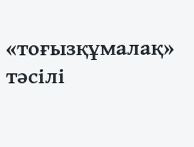«тоғызқұмалақ» тәсілі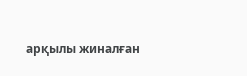арқылы жиналған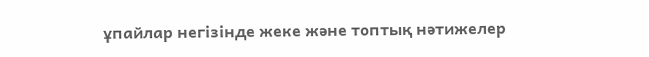ұпайлар негізінде жеке және топтық нәтижелер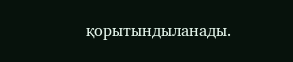қорытындыланады.